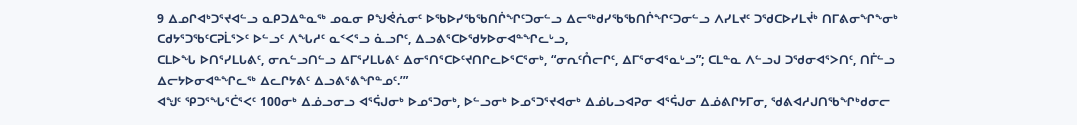9 ᐃᓄᒋᐊᒃᑐᕐᔪᐊᓪᓗ ᓇᑭᑐᐃᓐᓇᖅ ᓄᓇᓂ ᑭᖑᕚᕇᓂᑦ ᐅᖃᐅᓯᖃᖃᑎᒌᖏᑦᑐᓂᓪᓗ ᐃᓕᖅᑯᓯᖃᖃᑎᒌᖏᑦᑐᓂᓪᓗ ᐱᓯᒪᔪᑦ ᑐᖁᑕᐅᓯᒪᔫᒃ ᑎᒥᕕᓂᖏᖕᓂᒃ ᑕᑯᔭᕐᑐᖃᑦᑕᕈᒫᕐᐳᑦ ᐅᓪᓗᑦ ᐱᖓᓱᑦ ᓇᑉᐸᕐᓗ ᓈᓗᒋᑦ, ᐃᓗᕕᕐᑕᐅᖁᔭᐅᓂᐊᓐᖏᓚᒡᓗ,
ᑕᒪᐅᖓ ᐅᑎᕐᓯᒪᒐᕕᑦ, ᓂᕆᓪᓗᑎᓪᓗ ᐃᒥᕐᓯᒪᒐᕕᑦ ᐃᓂᕐᑎᕐᑕᐅᑦᔪᑎᒋᓚᐅᕐᑕᕐᓂᒃ, “ᓂᕆᑦᑍᓕᒋᑦ, ᐃᒥᕐᓂᐊᕐᓇᒡᓗ”; ᑕᒪᓐᓇ ᐱᓪᓗᒍ ᑐᖁᓂᐊᕐᐳᑎᑦ, ᑎᒦᓪᓗ ᐃᓕᔭᐅᓂᐊᓐᖏᓚᖅ ᐃᓚᒋᔭᕕᑦ ᐃᓗᕕᕐᕕᖏᓐᓄᑦ.’”
ᐊᖑᑦ ᕿᑐᕐᖓᕐᑖᕐᐸᑦ 100ᓂᒃ ᐃᓅᓗᓂᓗ ᐊᕐᕌᒍᓂᒃ ᐅᓄᕐᑐᓂᒃ, ᐅᓪᓗᓂᒃ ᐅᓄᕐᑐᕐᔪᐊᓂᒃ ᐃᓅᒐᓗᐊᕈᓂ ᐊᕐᕌᒍᓂ ᐃᓅᕕᒋᔭᒥᓂ, ᖁᕕᐊᓱᒍᑎᖃᖏᒃᑯᓂᓕ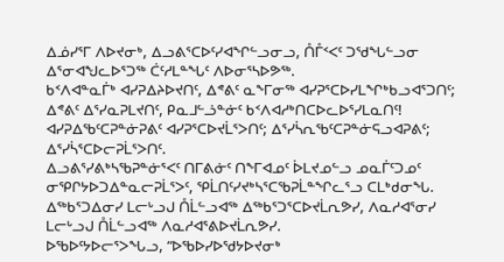ᐃᓅᓯᕐᒥ ᐱᐅᔪᓂᒃ, ᐃᓗᕕᕐᑕᐅᑦᓯᐊᖏᓪᓗᓂᓗ, ᑍᒤᑉᐸᑦ ᑐᖁᖓᓪᓗᓂ ᐃᕐᓂᐊᖑᓚᐅᕐᑐᖅ ᑖᑦᓱᒪᓐᖓᑦ ᐱᐅᓂᕐᓴᐅᕗᖅ.
ᑲᑉᐱᐊᓐᓇᒦᒃ ᐊᓯᕈᐃᔨᐅᔪᑎᑦ, ᐃᕝᕕᑦ ᓇᖕᒥᓂᖅ ᐊᓯᕈᕐᑕᐅᓯᒪᖏᒃᑲᓗᐊᕐᑐᑎᑦ; ᐃᕝᕕᑦ ᐃᕐᓯᓇᕈᒪᔪᑎᑦ, ᑭᓇᒧᓪᓘᓐᓃᑦ ᑲᑉᐱᐊᓱᒃᑎᑕᐅᓚᐅᕐᓯᒪᓇᑎᑦ! ᐊᓯᕈᐃᖃᑦᑕᕈᓐᓃᕈᕕᑦ ᐊᓯᕈᕐᑕᐅᔪᒫᕐᐳᑎᑦ; ᐃᕐᓯᓵᕆᖃᑦᑕᕈᓐᓃᕋᓗᐊᕈᕕᑦ; ᐃᕐᓯᓵᕐᑕᐅᓕᕈᒫᕐᐳᑎᑦ.
ᐃᓗᕕᕐᓯᕕᒃᓴᖃᕈᓐᓃᕐᐸᑦ ᑎᒥᕕᓃᑦ ᑎᖕᒥᐊᓄᑦ ᐆᒪᔪᓄᓪᓗ ᓄᓇᒦᑦᑐᓄᑦ ᓂᕿᒋᔭᐅᑐᐃᓐᓇᓕᕈᒫᕐᐳᑦ, ᕿᒫᑎᑦᓯᔪᒃᓴᕐᑕᖃᕈᒫᓐᖏᓚᕐᓗ ᑕᒪᒃᑯᓂᖓ.
ᐃᖅᑲᕐᑐᐃᓂᓯ ᒪᓕᒡᓗᒍ ᑍᒫᓪᓗᐊᖅ ᐃᖅᑲᕐᑐᕐᑕᐅᔪᒫᕆᕗᓯ, ᐱᓇᓱᐊᕐᓂᓯ ᒪᓕᒡᓗᒍ ᑍᒫᓪᓗᐊᖅ ᐱᓇᓱᐊᕐᕕᐅᔪᒫᕆᕗᓯ.
ᐅᖃᐅᑦᔭᐅᓕᕐᐳᖓᓗ, “ᐅᖃᐅᓯᐅᖁᔭᐅᔪᓂᒃ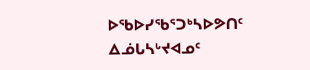ᐅᖃᐅᓯᖃᕐᑐᒃᓴᐅᕗᑎᑦ ᐃᓅᒐᓴᒡᔪᐊᓄᑦ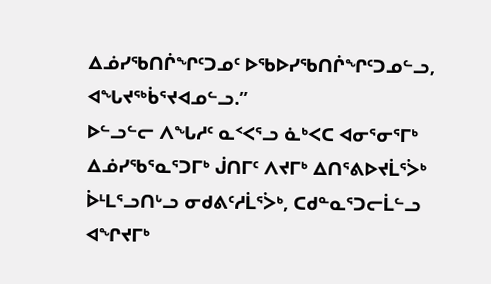ᐃᓅᓯᖃᑎᒌᖏᑦᑐᓄᑦ ᐅᖃᐅᓯᖃᑎᒌᖏᑦᑐᓄᓪᓗ, ᐊᖓᔪᖅᑳᕐᔪᐊᓄᓪᓗ.”
ᐅᓪᓗᓪᓕ ᐱᖓᓱᑦ ᓇᑉᐸᕐᓗ ᓈᒃᐸᑕ ᐊᓂᕐᓂᕐᒥᒃ ᐃᓅᓯᖃᕐᓇᕐᑐᒥᒃ ᒎᑎᒥᑦ ᐱᔪᒥᒃ ᐃᑎᕐᕕᐅᔪᒫᕐᐴᒃ ᐆᒻᒪᕐᓗᑎᒡᓗ ᓂᑯᕕᑦᓱᒫᕐᐴᒃ, ᑕᑯᓐᓇᕐᑐᓕᒫᓪᓗ ᐊᖏᔪᒥᒃ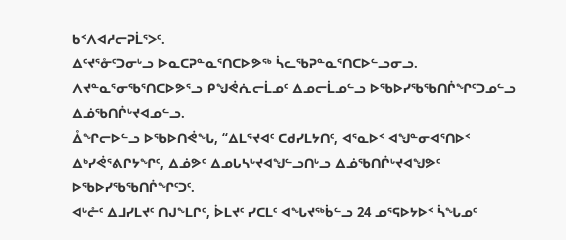ᑲᑉᐱᐊᓱᓕᕈᒫᕐᐳᑦ.
ᐃᑦᔪᕐᓁᑦᑐᓂᒡᓗ ᐅᓇᑕᕈᓐᓇᕐᑎᑕᐅᕗᖅ ᓵᓚᖃᕈᓐᓇᕐᑎᑕᐅᓪᓗᓂᓗ. ᐱᔪᓐᓇᕐᓂᖃᕐᑎᑕᐅᕗᕐᓗ ᑭᖑᕚᕇᓕᒫᓄᑦ ᐃᓄᓕᒫᓄᓪᓗ ᐅᖃᐅᓯᖃᖃᑎᒌᖏᑦᑐᓄᓪᓗ ᐃᓅᖃᑎᒌᒡᔪᐊᓄᓪᓗ.
ᐂᖏᓕᐅᓪᓗ ᐅᖃᐅᑎᕚᖓ, “ᐃᒪᕐᔪᐊᑦ ᑕᑯᓯᒪᔭᑎᑦ, ᐊᕐᓇᐅᑉ ᐊᖑᓐᓂᐊᕐᑎᐅᑉ ᐃᒃᓯᕚᕐᕕᒋᔭᖏᑦ, ᐃᓅᕗᑦ ᐃᓄᒐᓴᒡᔪᐊᖑᓪᓗᑎᒡᓗ ᐃᓅᖃᑎᒌᒡᔪᐊᖑᕗᑦ ᐅᖃᐅᓯᖃᖃᑎᒌᖏᑦᑐᑦ.
ᐊᒡᓔᑦ ᐃᒧᓯᒪᔪᑦ ᑎᒍᖕᒪᒋᑦ, ᐆᒪᔪᑦ ᓯᑕᒪᑦ ᐊᖓᔪᖅᑳᓪᓗ 24 ᓄᕐᕋᐅᔭᐅᑉ ᓵᖓᓄᑦ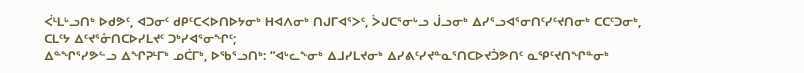ᐹᒻᒪᒡᓗᑎᒃ ᐅᑯᕗᑦ, ᐊᑐᓂᑦ ᑯᑭᑦᑕᐸᐅᑎᐅᔭᓂᒃ ᕼᐊᐱᓂᒃ ᑎᒍᒥᐊᕐᐳᑦ, ᐴᒍᑕᕐᓂᒡᓗ ᒎᓗᓂᒃ ᐃᓯᕐᓗᐊᕐᓂᑎᑦᓯᑦᔪᑎᓂᒃ ᑕᑕᑦᑐᓂᒃ, ᑕᒪᑦᔭ ᐃᑦᔪᕐᓁᑎᑕᐅᓯᒪᔪᑦ ᑐᒃᓯᐊᕐᓂᖏᑦ;
ᐃᓐᖏᕐᓯᕗᓪᓗ ᐃᖏᕈᒻᒥᒃ ᓄᑖᒥᒃ, ᐅᖃᕐᓗᑎᒃ: “ᐊᒡᓚᖕᓂᒃ ᐃᒧᓯᒪᔪᓂᒃ ᐃᓯᕕᑦᓯᔪᓐᓇᕐᑎᑕᐅᔪᑑᕗᑎᑦ ᓇᕿᑦᔪᑎᖏᓐᓂᒃ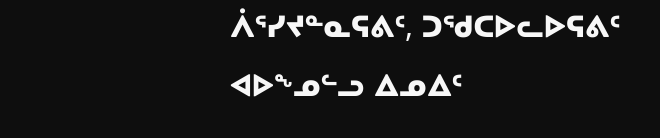ᐲᕐᓯᔪᓐᓇᕋᕕᑦ, ᑐᖁᑕᐅᓚᐅᕋᕕᑦ ᐊᐅᖕᓄᓪᓗ ᐃᓄᐃᑦ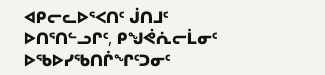ᐊᑭᓕᓚᐅᕐᐸᑎᑦ ᒎᑎᒧᑦ ᐅᑎᕐᑎᓪᓗᒋᑦ, ᑭᖑᕚᕇᓕᒫᓂᑦ ᐅᖃᐅᓯᖃᑎᒌᖏᑦᑐᓂᑦ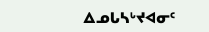ᐃᓄᒐᓴᒡᔪᐊᓂᑦ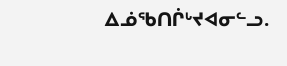ᐃᓅᖃᑎᒌᒡᔪᐊᓂᓪᓗ.